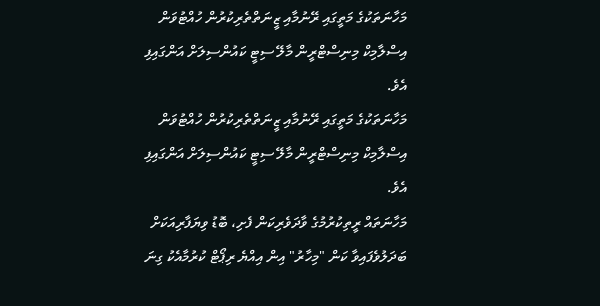މަހާނަތަކުގެ މަތީގައި ރޭނުމާއި ޒީނަތްތެރިކުރުން ހުއްޓުވަން އިސްލާމިކް މިނިސްޓްރީން މާލޭ ސިޓީ ކައުންސިލަށް އަންގައިފި އެވެ.
މަހާނަތަކުގެ މަތީގައި ރޭނުމާއި ޒީނަތްތެރިކުރުން ހުއްޓުވަން އިސްލާމިކް މިނިސްޓްރީން މާލޭ ސިޓީ ކައުންސިލަށް އަންގައިފި އެވެ.
މަހާނަތައް ރީތިކުރުމުގެ ވާދަވެރިކަން ފެށި، ބޮޑު ވިޔަފާރިއަކަށް ބަދަލުވެފައިވާ ކަން "މިހާރު" އިން އިއްޔެ ރިޕޯޓް ކުރުމާއެކު ގިނަ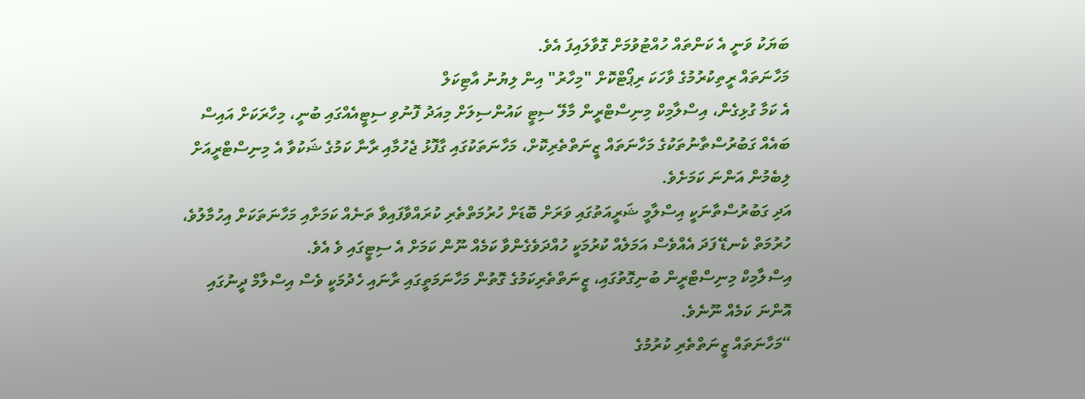ބަޔަކު ވަނީ އެ ކަންތައް ހުއްޓުވުމަށް ގޮވާލައިފަ އެވެ.
މަހާނަތައް ރީތިކުރުމުގެ ވާހަކަ ރިޕޯޓްކޮށް "މިހާރު" އިން ލިޔުނު އާޓިކަލް
އެ ކަމާ ގުޅިގެން، އިސްލާމިކް މިނިސްޓްރީން މާލޭ ސިޓީ ކައުންސިލަށް މިއަދު ފޮނުވި ސިޓީއެއްގައި ބުނީ، މިހާރަކަށް އައިސް ބައެއް ގަބުރުސްތާނުތަކުގެ މަހާނަތައް ޒީނަތްތެރިކޮށް، މަހާނަތަކުގައި ގާފޮޅު ޖެހުމާއި ރާނާ ކަމުގެ ޝަކުވާ އެ މިނިސްޓްރީއަށް ލިބެމުން އަންނަ ކަމަށެވެ.
އަދި ގަބުރުސްތާނަކީ އިސްލާމީ ޝަރީއަތުގައި ވަރަށް ބޮޑަށް ހުރުމަތްތެރި ކުރައްވާފައިވާ ތަނެއް ކަމަށާއި މަހާނަތަކަށް އިހުމާލުވެ، ހުރުމަތް ކެނޑޭ ފަދަ އެއްވެސް އަމަލެއް ކުރުމަކީ ހުއްދަވެގެންވާ ކަމެއް ނޫން ކަމަށް އެ ސިޓީގައި ވެ އެވެ.
އިސްލާމިކް މިނިސްޓްރީން ބުނިގޮތުގައި، ޒީނަތްތެރިކަމުގެ ގޮތުން މަހާނަމަތީގައި ރާނައި ހެދުމަކީ ވެސް އިސްލާމް ދީނުގައި އޮންނަ ކަމެއް ނޫނެވެ.
“މަހާނަތައް ޒީނަތްތެރި ކުރުމުގެ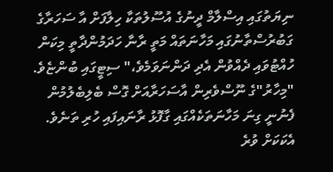ނިޔަތުގައި އިސްލާމް ދީނުގެ އުސޫލުތަކާ ހިލާފަށް އާ ސަހަރާގެ ގަބުރުސްތާނުގައި މަހާނަތައް މަތީ ރާނާ ހަދަމުންދާތީ މިކަން ހުއްޓުވައި ދެއްވުން އެދި ދަންނަވަމެވެ،" ސިޓީގައި ބުންޏެވެ.
"މިހާރު"ގެ ނޫސްވެރިން އާސަހަރާއަށް ގޮސް ބެލިބެލުމުން ފެނުނީ ގިނަ މަހާނަތަކެއްގައި ގާފޮޅު ރާނައިފައި ހުރި ތަނެވެ. އެކަކަށް ވުރެ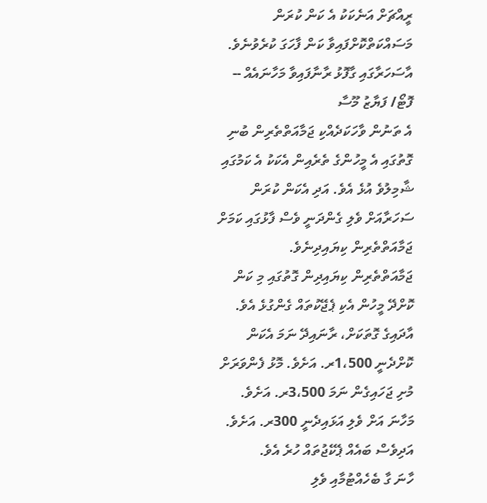ރީއްޗަށް އަނެކަކު އެ ކަން ކުރަން މަސައްކަތްކޮށްފައިވާ ކަން ފާހަގަ ކުރެވުނެވެ.
އާސަހަރާގައި ގާފޮޅު ރާނާފައިވާ މަހާނައެއް -- ފޮޓޯ/ ފަޔާޒު މޫސާ
އެ ތަނުން ވާހަކަދެއްކި ޖަމާއަތްތެރިން ބުނި ގޮތުގައި އެ މީހުންގެ ތެރެއިން އެކަކު އެ ކަމުގައި ޝާމިލުވެ އުޅެ އެވެ. އަދި އެކަން ކުރަން ސަހަރާއަށް ވެލި ގެންދަނީ ވެސް ފާޅުގައި ކަމަށް ޖަމާއަތްތެރިން ކިޔައިދިނެވެ.
ޖަމާއަތްތެރިން ކިޔައިދިން ގޮތުގައި މި ކަން ކޮށްދޭ މީހުން އެކި ޕެޖޭކުތައް ގެންގުޅެ އެވެ. އާދައިގެ ގޮތަކަށް، ރާނައިދޭ ނަމަ އެކަން ކޮށްދެނީ 1،500ރ. އަށެވެ. މޮޅު ފެންވަރަށް މުށި ޖަހައިގެން ނަމަ 3،500ރ. އަށެވެ. މަހާނަ އަށް ވެލި އަޅައިދެނީ 300ރ. އަށެވެ. އަދިވެސް ބައެއް ޕެކޭޖުތައް ހުރެ އެވެ.
ހާނަ ގާ ބެހެއްޓުމާއި ވެލި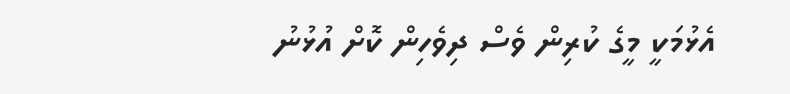އެޅުމަކީ މީގެ ކުރިން ވެސް ދިވެހިން ކޮށް އުޅުނު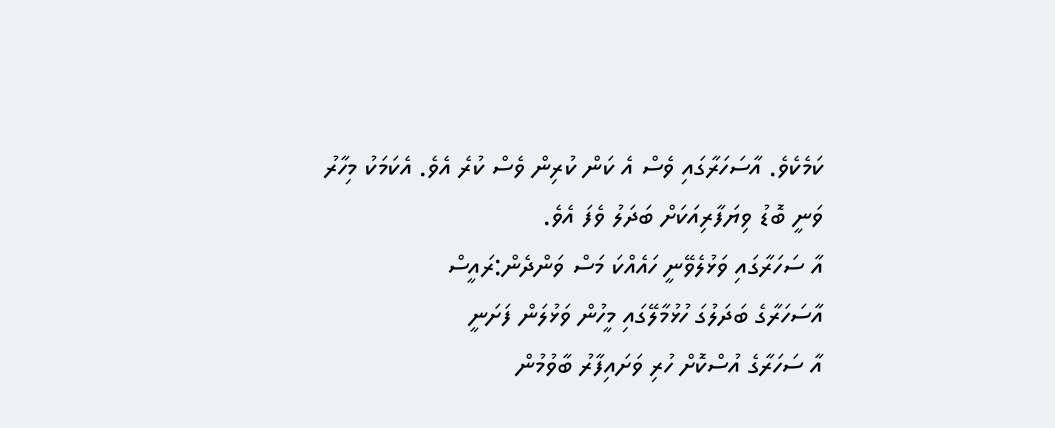ކަމެކެވެ. އާސަހަރާގައި ވެސް އެ ކަން ކުރިން ވެސް ކުރެ އެވެ. އެކަމަކު މިހާރު ވަނީ ބޮޑު ވިޔަފާރިއަކަށް ބަދަލު ވެފަ އެވެ.
އާ ސަހަރާގައި ވަޅުލެވޭނީ ހައެއްކަ މަސް ވަންދެން:ރައީސް
އާސަހަރާގެ ބަދަލުގަ ހުޅުމާލޭގައި މީހުން ވަޅުލަން ފަށަނީ
އާ ސަހަރާގެ އުސްކޮށް ހުރި ވަށައިފާރު ބާވުމުން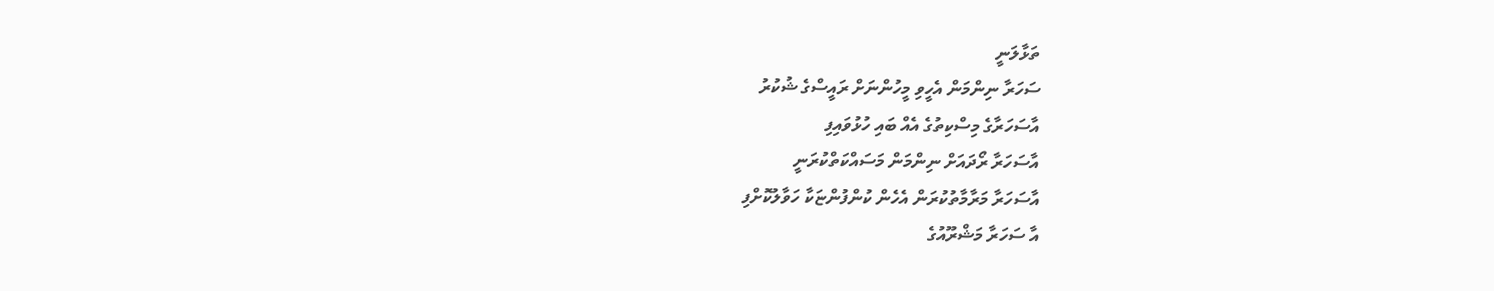ތަޅާލަނީ
ސަހަރާ ނިންމަން އެހީވި މީހުންނަށް ރައީސްގެ ޝުކުރު
އާސަހަރާގެ މިސްކިތުގެ އެއް ބައި ހުޅުވައިފި
އާސަހަރާ ރޯދައަށް ނިންމަން މަސައްކަތްކުރަނީ
އާސަހަރާ މަރާމާތުކުރަން އެހެން ކުންފުންޏަކާ ހަވާލުކޮށްފި
އާ ސަހަރާ މަޝްރޫއުގެ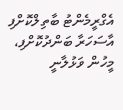އެގްރީމެންޓު ބާތިލްކޮށްފި
އާސަހަރާ ބަންދުކޮށްފި، މީހުން ވަޅުލާނީ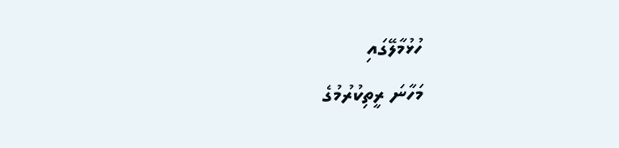ހުޅުމާލޭގައި
މަހާނަ ރީތިކުރުމުގެ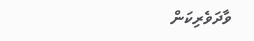ވާދަވެރިކަން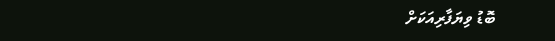ބޮޑު ވިޔަފާރިއަކަށް